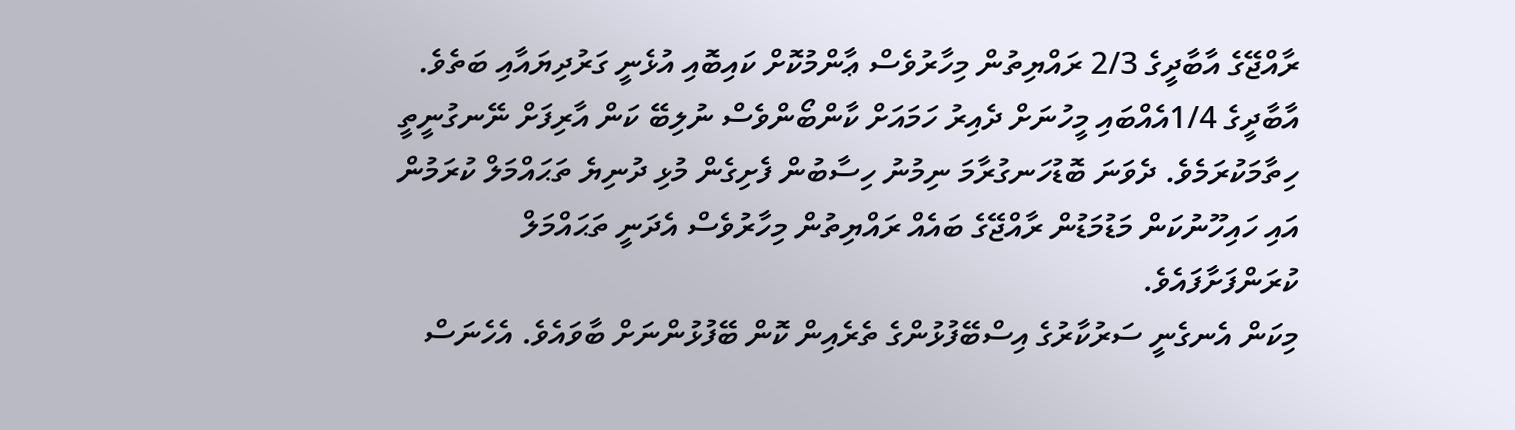ރާއްޖޭގެ އާބާދީގެ 2/3 ރައްޔިތުން މިހާރުވެސް ޢާންމުކޮށް ކައިބޮއި އުޅެނީ ގަރުދިޔައާއި ބަތެވެ. އާބާދީގެ 1/4އެއްބައި މީހުނަށް ދެއިރު ހަމައަށް ކާންބޯންވެސް ނުލިބޭ ކަން އާރިފަށް ނޭނގުނީތީ ހިތާމަކުރަމެވެ. ދެވަނަ ބޮޑުހަނގުރާމަ ނިމުނު ހިސާބުން ފެށިގެން މުޅި ދުނިޔެ ތަޙައްމަލް ކުރަމުން އައި ހައިހޫނުކަން މަޑުމަޑުން ރާއްޖޭގެ ބައެއް ރައްޔިތުން މިހާރުވެސް އެދަނީ ތަޙައްމަލް ކުރަންފަށާފައެވެ.
މިކަން އެނގެނީ ސަރުކާރުގެ އިސްބޭފުޅުންގެ ތެރެއިން ކޮން ބޭފުޅުންނަށް ބާވައެވެ. އެހެނަސް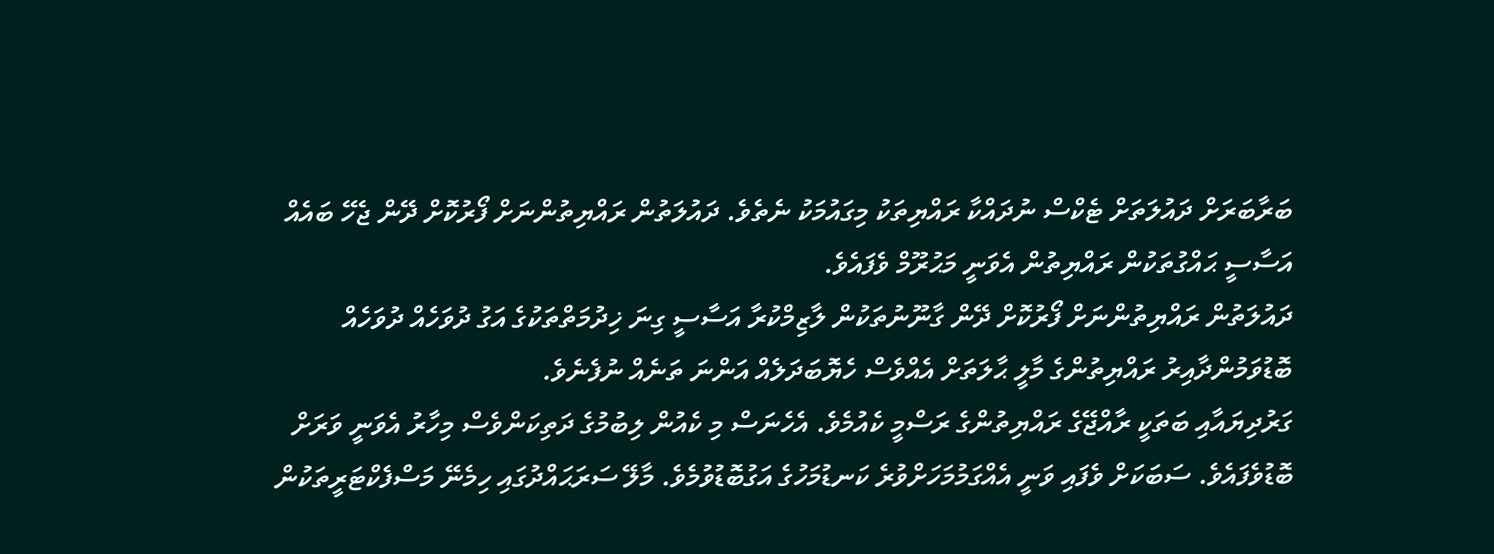ބަރާބަރަށް ދައުލަތަށް ޓެކްސް ނުދައްކާ ރައްޔިތަކު މިގައުމަކު ނެތެވެ. ދައުލަތުން ރައްޔިތުންނަށް ފޯރުކޮށް ދޭން ޖެހޭ ބައެއް އަސާސީ ޙައްގުތަކުން ރައްޔިތުން އެވަނީ މަޙުރޫމް ވެފައެވެ.
ދައުލަތުން ރައްޔިތުންނަށް ފޯރުކޮށް ދޭން ގާނޫނުތަކުން ލާޒިމްކުރާ އަސާސީ ގިނަ ޚިދުމަތްތަކުގެ އަގު ދުވަހެއް ދުވަހެއް ބޮޑުވަމުންދާއިރު ރައްޔިތުންގެ މާލީ ޙާލަތަށް އެއްވެސް ހެޔޮބަދަލެއް އަންނަ ތަނެއް ނުފެނެވެ.
ގަރުދިޔައާއި ބަތަކީ ރާއްޖޭގެ ރައްޔިތުންގެ ރަސްމީ ކެއުމެވެ. އެހެނަސް މި ކެއުން ލިބުމުގެ ދަތިކަންވެސް މިހާރު އެވަނީ ވަރަށް ބޮޑުވެފައެވެ. ސަބަކަށް ވެފައި ވަނީ އެއްގަމުމަހަށްވުރެ ކަނޑުމަހުގެ އަގުބޮޑުވުމެވެ. މާލޭ ސަރަޙައްދުގައި ހިމެނޭ މަސްފެކްޓަރީތަކުން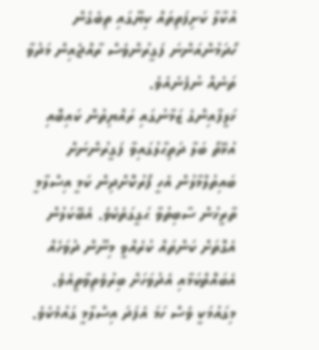އުކާލާ ކަށިފަތިތައް ކިޔޫގައި ތިބެގެން ހޯދަމުންއަންނަ ފަގީރުންވެސް ރާއްޖެއިން މަދުވާ ތަނެއް ނުފެނެއެވެ.
ޚަލީފާއިންގެ ޒަމާނުގައި ރައްޔިތުން ކައިބޮއި އުޅޭތޯ ބަލާ ދަތިޙާލުގައިވާ ފަގީރުންނަށް ބައިތުލްމާލުން އެހީ ފޯރުކޮށްދިން ކަމީ އިސްލާމީ ތާރީޚުން ސާބިތުވާ ޙަގީގަތެކެވެ. އެބޭކަލުން އެގޮތަށް ކަންތައް ކުރެއްވީ މިނޫން ދުވަހެއް އެބައޮތްކަމާއި އެދުވަހަށް ބިރުވެތިވާތީއެވެ. މިގައުމަކީ ވެސް ހަމަ އެފަދަ އިސްލާމީ ގައުމެކެވެ.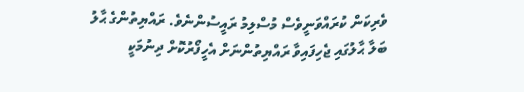ވެރިކަން ކުރައްވަނީވެސް މުސްލިމު ރައީސުންނެވެ. ރައްޔިތުންގެ ޙާލު ބަލާ ޙާލުގައި ޖެހިފައިވާ ރައްޔިތުންނަށް އެހީފޯރުކޮށް ދިނުމަކީ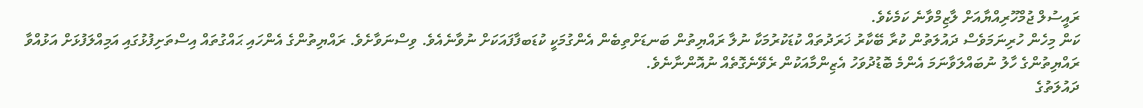ރައީސުލް ޖުމްހޫރިއްޔާއަށް ލާޒިމްވާނެ ކަމެކެވެ.
ކަން މިހެން ހުރިނަމަވެސް ދައުލަތުން ކުރާ ބޭކާރު ޚަރަދުތައް ކުޑަކުރުމަކާ ނުލާ ރައްޔިތުން ބަނޑަށްތިބެން އެންގުމަކީ ކުޑަބފާފައަކަށް ނުވާނެއެވެ. ވިސްނަވާށެވެ. ރައްޔިތުންގެ އެންހައި ޙައްގުތައް އިސްތަށިފުޅުގައި އަމިއްލަފުޅަށް އަޅުއްވާ ރައްޔިތުންގެ ހާލު ނުބައްލަވާނަމަ އެންމެ ބޮޑުދުވަހު އެޒިންމާއަކުން ރެވޭނެގޮތެއް ނުއޮންނާނެވެ.
ދައުލަތުގެ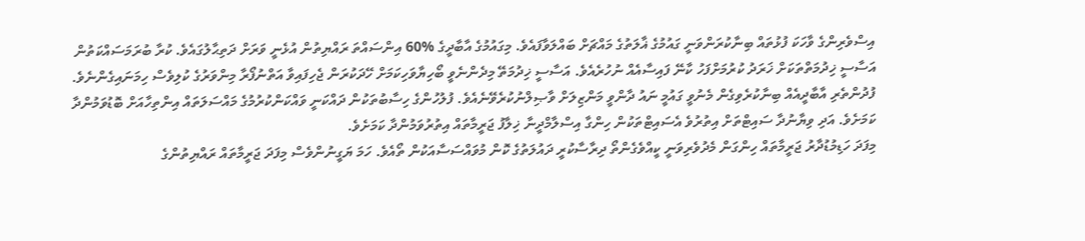އިސްވެރިންގެ ވާހަކަ ފުޅުތައް ބިނާކުރަންވަނީ ގައުމުގެ ޣާލަތުގެ މައްޗަށް ބައްލަވާފައެވެ. މިގައުމުގެ އާބާދީގެ %60 އިންސައްތަ ރައްޔިތުން އުޅެނީ ވަރަށް ދަތިޙާލުގައެވެ. ކުރާ ބުރަމަސައްކަތުން އަސާސީ ޚިދުމަތްތަކަށް ޚަރަދު ކުރުމަށްފަހު ކާނޭ ފައިސާއެއް ނުހުރެއެވެ. އަސާސީ ޚިދުމަތޭ މިދެންނެވީ ބޯހިޔާވަހިކަމަށް ހޭދަކުރަން ޖެހިފައިވާ އަތްނުފޯރާ މިންވަރުގެ ކުލިވެސް ހިމަނައިގެންނެވެ.
ފުދުންތެރި އާބާދީއެއް ބިނާކުރެވިގެން މެނުވީ ގައުމީ ނައު ދާންވީ މަންޒިލަށް ވާޞިލްނުކުރެވޭނެއެވެ. ފުލުހުންގެ ހިސާބުތަކުން ދައްކަނީ ވައްކަންކުރުމުގެ މައްސަލަތައް އިންތިހާއަށް ބޮޑުވަމުންދާ ކަމަށެވެ. އަދި ވިޔާނުދާ ސައިޓްތަށް އިތުރުވެ އެސައިޓްތަކުން ހިންގާ އިސްލާމްދީނާ ޚިލާފު ޖަރީމާތައް އިތުރުވަމުންދާ ކަމަށެވެ.
މިފަދަ ހަޑިމުޑުދާރު ޖަރީމާތައް ހިންގަން މެދުވެރިވަނީ ކީއްވެގެންތޯ ދިރާސާކުރީ ދައުލަތުގެ ކޮން މުވައްސަސާއަކުން ތޯއެވެ. ހަމަ ޔަގީނުންވެސް މިފަދަ ޖަރީމާތައް ރައްޔިތުންގެ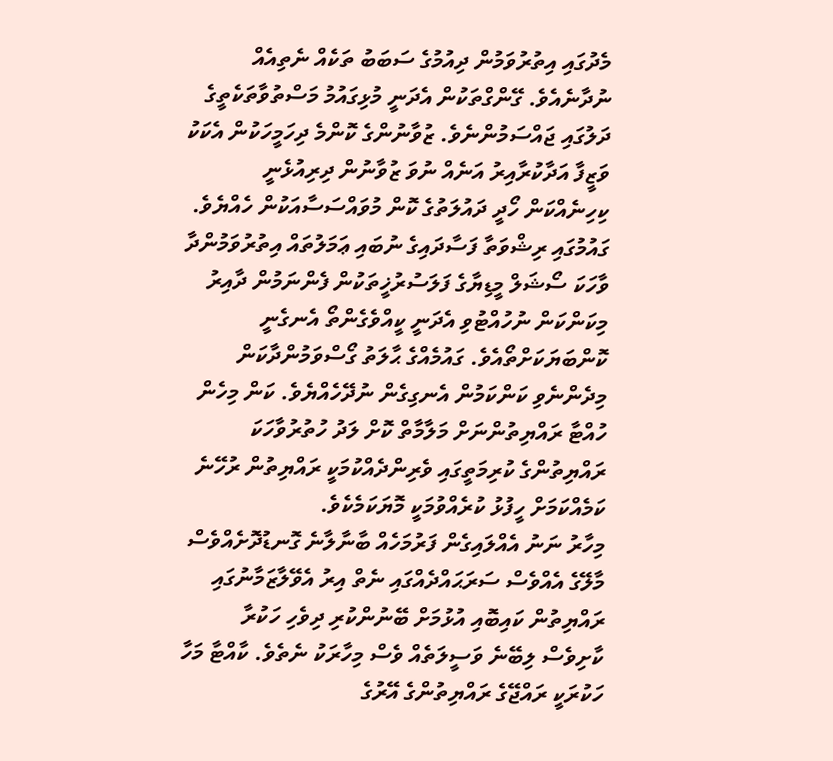މެދުގައި އިތުރުވަމުން ދިއުމުގެ ސަބަބު ތަކެއް ނެތިއެއް ނުދާނެއެވެ. ގޭންގްތަކުން އެދަނީ މުޅިގައުމު މަސްތުވާތަކެތީގެ ދަލުގައި ޖައްސަމުންނެވެ. ޒުވާނުންގެ ކޮންމެ ދިހަމީހަކުން އެކަކު ވަޒީފާ އަދާކުރާއިރު އަނެއް ނުވަ ޒުވާނުން ދިރިއުޅެނީ ކިހިނެއްކަން ހޯދީ ދައުލަތުގެ ކޮން މުވައްސަސާއަކުން ހެއްޔެވެ.
ގައުމުގައި ރިޝްވަތާ ފަސާދައިގެ ނުބައި ޢަމަލުތައް އިތުރުވަމުންދާ ވާހަކަ ސޯޝަލް މީޑިޔާގެ ފަލަސުރުޚީތަކުން ފެންނަމުން ދާއިރު މިކަންކަން ނުހުއްޓުވި އެދަނީ ކީއްވެގެންތޯ އެނގެނީ ކޮންބަޔަކަށްތޯއެވެ. ގައުމެއްގެ ޙާލަތު ގޯސްވަމުންދާކަން މިދެންނެވި ކަންކަމުން އެނގިގެން ނުދޭހެއްޔެވެ. ކަން މިހެން ހުއްޓާ ރައްޔިތުންނަށް މަލާމާތް ކޮށް ލަދު ހުތުރުވާހަކަ ރައްޔިތުންގެ ކުރިމަތީގައި ވެރިންދެއްކުމަކީ ރައްޔިތުން ރުހޭނެ ކަމެއްކަމަށް ހީފުޅު ކުރެއްވުމަކީ މޮޔަކަމެކެވެ.
މިހާރު ނަނު އެއްލައިގެން ފަރުމަހެއް ބާނާލާނެ ގޮނޑުދޮށެއްވެސް މާލޭގެ އެއްވެސް ސަރަޙައްދެއްގައި ނެތް އިރު އެވޭލާޒަމާނުގައި ރައްޔިތުން ކައިބޮއި އުޅުމަށް ބޭނުންކުރި ދިވެހި ހަކުރާ ކާށިވެސް ލިބޭނެ ވަސީލަތެއް ވެސް މިހާރަކު ނެތެވެ. ކާއްޓާ މަހާ ހަކުރަކީ ރައްޖޭގެ ރައްޔިތުންގެ އޭރުގެ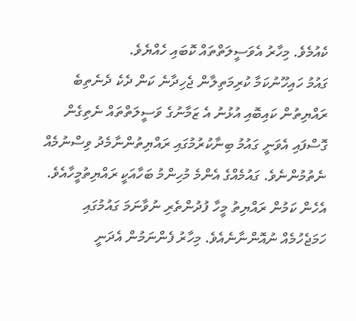ކެއުމެވެ. މިހާރު އެވަސީލަތްތައް ކޮބައި ހެއްޔެވެ.
ގައުމު ހައިހޫނުކަމާ ކުރިމަތިލާން ޖެހިދާނެ ކަން ދެކެ ދެނެތިބެ ރައްޔިތުން ކައިބޮއި އުޅުނު އެ ޒަމާނުގެ ވަސީލަތްތައް ނެތިގެން ގޮސްފައި އެވަނީ ގައުމު ބިނާކުރުމުގައި ރައްޔިތުންނާމެދު ވިސްނުމެއް ނެތުމުންނެވެ. ގައުމެއްގެ އެންމެ މުހިންމު ބަހާއަކީ ރައްޔިތުމީހާއެވެ. އެހެން ކަމުން ރައްޔިތު މީހާ ފުދުންތެރި ނުވާނަމަ ގައުމުގައި ހަމަޖެހުމެއް ނުއޮންނާނެއެވެ. މިހާރު ފެންނަމުން އެދަނީ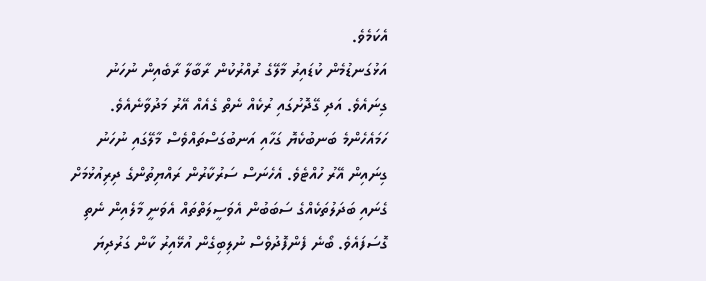އެކަމެވެ.
އަޅުގަނޑުމެން ކުޑައިރު މާލޭގެ ރުއްރުކުން ރާބާލާ ރާބެއިން ނުހަނު ގިނައެވެ. އަދި ގޭދޮށުގައި ރުކެއް ނެތް ގެއެއް އޭރު މަދުވާނެއެވެ. ހަމައެހެންމެ ބަނބުކެޔޮ ގަހާއި އަނބުގަސްތައްވެސް މާލޭގައި ނުހަނު ގިނައިން އޭރު ހުއްޓެވެ. އެހެނަސް ސަރުކާރުން ރައްޔިތުންގެ ދިރިއުޅުމަށް ގެނައި ބަދަލުތަކެއްގެ ސަބަބުން އެވަސީލަތްތައް އެވަނީ މާލެއިން ނެތި ގޮސަފައެވެ. ބޯނެ ފެންފޮދުވެސް ނުލިބިގެން އުޅޭއިރު ކާން ގަރުދިޔަ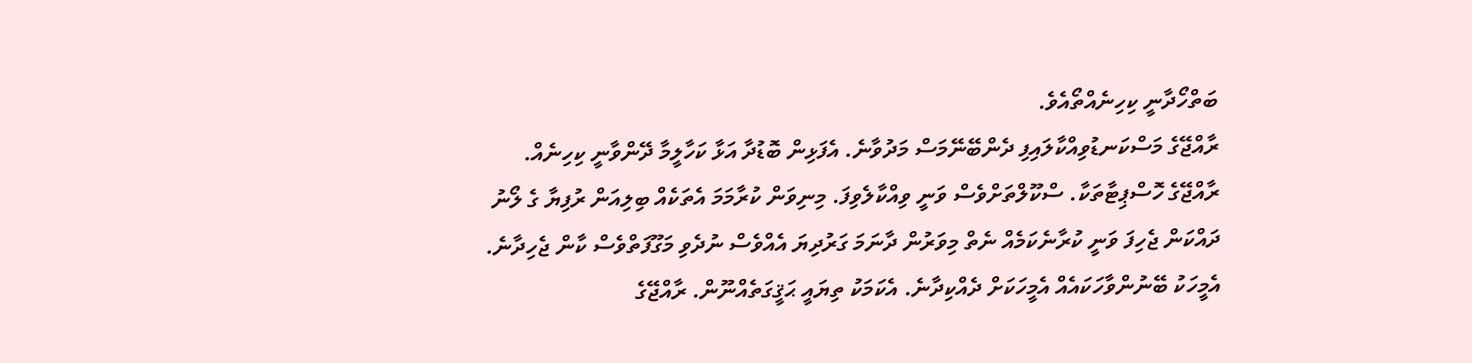ބަތްހޯދާނީ ކިހިނެއްތޯއެވެ.
ރާއްޖޭގެ މަސްކަނޑުވިއްކާލައިފި ދެންބޭނޭމަސް މަދުވާނެ. އެފަޅިން ބޮޑުދާ އަޅާ ކަހާލީމާ ދޭންވާނީ ކިހިނެއް.
ރާއްޖޭގެ ހޮސްޕިޓާތަކާ. ސްކޫލްތަށްވެސް ވަނީ ވިއްކާލެވިފަ. މިނިވަން ކުރާމަމަ އެތަކެއް ބިލިއަން ރުފިޔާ ގެ ލޯނު ދައްކަން ޖެހިފަ ވަނީ ކުރާނެކަމެއް ނެތް މިވަރުން ދާނަމަ ގަރުދިޔަ އެއްވެސް ނުދެވި މަގޫފަތްވެސް ކާން ޖެހިދާނެ.
އެމީހަކު ބޭނުންވާހަކައެއް އެމީހަކަށް ދެއްކިދާނެ. އެކަމަކު ތިޔައީ ޙަޤީގަތެއްނޫން. ރާއްޖޭގެ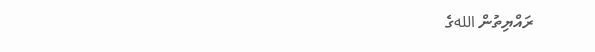ރައްޔިތުން اللهގެ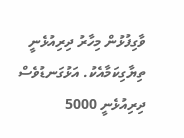ވާގިފުޅުން މިހާރު ދިރިއުޅެނީ ތިޔާގިކަމާއެކު. އަޅުގަނޑުވެސް ދިރިއުޅެނީ 5000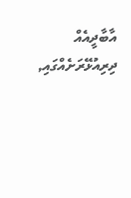އާބާދީއެއް ދިރިއުޅޭރަށެއްގައި,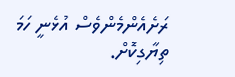ރަށެއެންމެންވެސް އުޅެނީ ހަމަ ތިޔާގިކޮށް.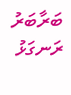ބަރާބަރު ރަނގަޅު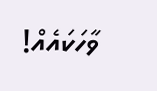ވާހަކައެއް!